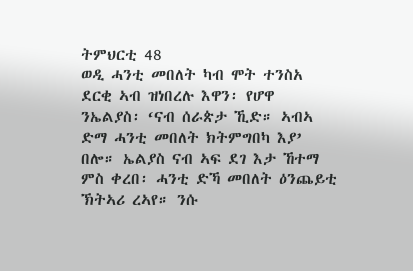ትምህርቲ 48
ወዲ ሓንቲ መበለት ካብ ሞት ተንስአ
ደርቂ ኣብ ዝነበረሉ እዋን፡ የሆዋ ንኤልያስ፡ ‘ናብ ሰራጵታ ኺድ። ኣብኣ ድማ ሓንቲ መበለት ክትምግበካ እያ’ በሎ። ኤልያስ ናብ ኣፍ ደገ እታ ኸተማ ምስ ቀረበ፡ ሓንቲ ድኻ መበለት ዕንጨይቲ ኽትኣሪ ረኣየ። ንሱ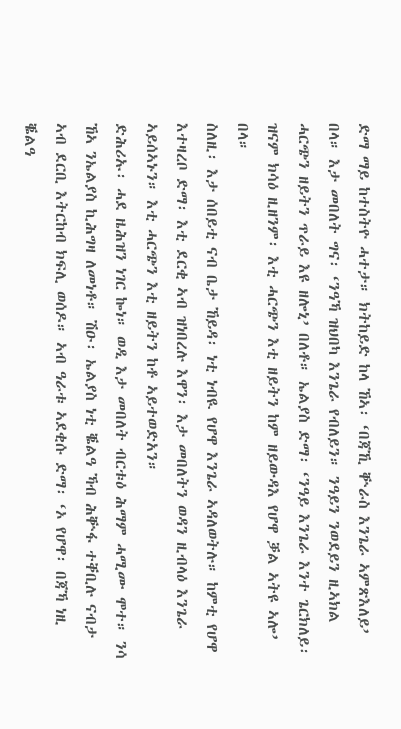ድማ ማይ ከተስትዮ ሓተታ። ክትከይድ ከላ ኸኣ፡ ‘በጃኺ ቝራስ እንጌራ ኣምጽእለይ’ በላ። እታ መበለት ግና፡ ‘ንዓኻ ዝህበካ እንጌራ የብለይን። ንዓይን ንወደይን ዚኣክል ሓርጭን ዘይትን ጥራይ እዩ ዘሎኒ’ በለቶ። ኤልያስ ድማ፡ ‘ንዓይ እንጌራ እንተ ጌርክለይ፡ ዝናም ክሳዕ ዚዘንም፡ እቲ ሓርጭን እቲ ዘይትን ከም ዘይውዳእ የሆዋ ቓል ኣትዩ ኣሎ’ በላ።
ስለዚ፡ እታ ሰበይቲ ናብ ቤታ ኸይዳ፡ ነቲ ነብዪ የሆዋ እንጌራ ኣዳለወትሉ። ከምቲ የሆዋ እተዛረቦ ድማ፡ እቲ ደርቂ ኣብ ዝነበረሉ እዋን፡ እታ መበለትን ወዳን ዚብላዕ እንጌራ ኣይሰኣኑን። እቲ ሓርጭን እቲ ዘይትን ከቶ ኣይተወድአን።
ድሕሪኡ፡ ሓደ ዜሕዝን ነገር ኰነ። ወዲ እታ መበለት ብርቱዕ ሕማም ሓሚሙ ሞተ። ንሳ ኸኣ ንኤልያስ ኪሕግዛ ለመነቶ። ሽዑ፡ ኤልያስ ነቲ ቘልዓ ኻብ ሕቝፋ ተቐቢሉ ናብታ ኣብ ደርቢ እትርከብ ክፍሊ ወሰዶ። ኣብ ዓራቱ ኣደቂሱ ድማ፡ ‘ኦ የሆዋ፡ በጃኻ ነዚ ቘልዓ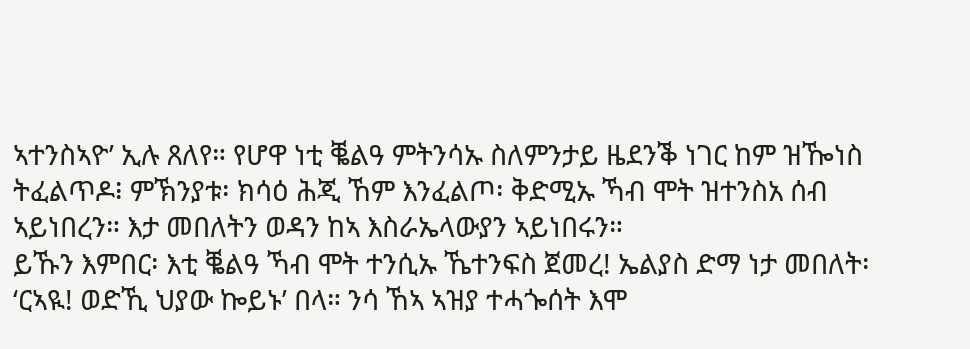ኣተንስኣዮ’ ኢሉ ጸለየ። የሆዋ ነቲ ቘልዓ ምትንሳኡ ስለምንታይ ዜደንቕ ነገር ከም ዝዀነስ ትፈልጥዶ፧ ምኽንያቱ፡ ክሳዕ ሕጂ ኸም እንፈልጦ፡ ቅድሚኡ ኻብ ሞት ዝተንስአ ሰብ ኣይነበረን። እታ መበለትን ወዳን ከኣ እስራኤላውያን ኣይነበሩን።
ይኹን እምበር፡ እቲ ቘልዓ ኻብ ሞት ተንሲኡ ኼተንፍስ ጀመረ! ኤልያስ ድማ ነታ መበለት፡ ‘ርኣዪ! ወድኺ ህያው ኰይኑ’ በላ። ንሳ ኸኣ ኣዝያ ተሓጐሰት እሞ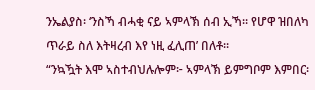ንኤልያስ፡ ‘ንስኻ ብሓቂ ናይ ኣምላኽ ሰብ ኢኻ። የሆዋ ዝበለካ ጥራይ ስለ እትዛረብ እየ ነዚ ፈሊጠ’ በለቶ።
“ንኳዃት እሞ ኣስተብህሉሎም፦ ኣምላኽ ይምግቦም እምበር፡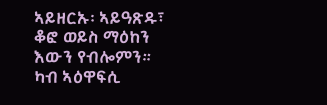ኣይዘርኡ፡ ኣይዓጽዱ፣ ቆፎ ወይስ ማዕከን እውን የብሎምን። ካብ ኣዕዋፍሲ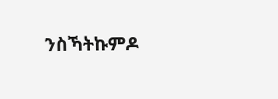ንስኻትኩምዶ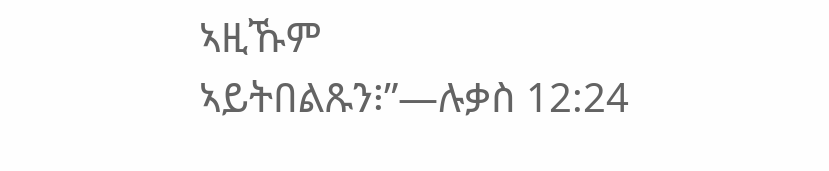ኣዚኹም ኣይትበልጹን፧”—ሉቃስ 12:24